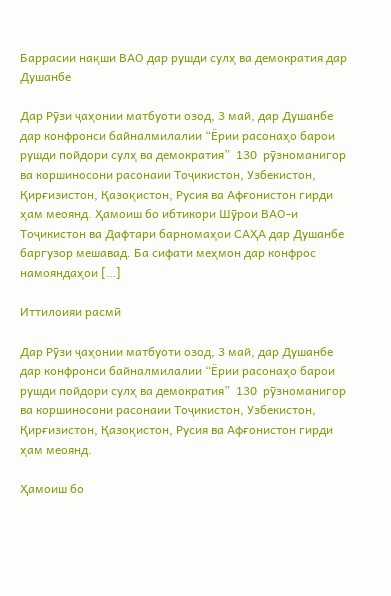Баррасии нақши ВАО дар рушди сулҳ ва демократия дар Душанбе

Дар Рӯзи ҷаҳонии матбуоти озод, 3 май, дар Душанбе дар конфронси байналмилалии “Ёрии расонаҳо барои рушди пойдори сулҳ ва демократия”  130  рӯзноманигор ва коршиносони расонаии Тоҷикистон, Узбекистон, Қирғизистон, Қазоқистон, Русия ва Афғонистон гирди ҳам меоянд. Ҳамоиш бо ибтикори Шӯрои ВАО-и Тоҷикистон ва Дафтари барномаҳои САҲА дар Душанбе баргузор мешавад. Ба сифати меҳмон дар конфрос намояндаҳои […]

Иттилоияи расмӣ

Дар Рӯзи ҷаҳонии матбуоти озод, 3 май, дар Душанбе дар конфронси байналмилалии “Ёрии расонаҳо барои рушди пойдори сулҳ ва демократия”  130  рӯзноманигор ва коршиносони расонаии Тоҷикистон, Узбекистон, Қирғизистон, Қазоқистон, Русия ва Афғонистон гирди ҳам меоянд.

Ҳамоиш бо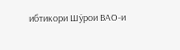ибтикори Шӯрои ВАО-и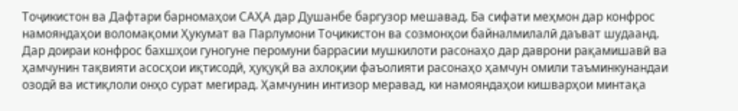Тоҷикистон ва Дафтари барномаҳои САҲА дар Душанбе баргузор мешавад. Ба сифати меҳмон дар конфрос намояндаҳои воломақоми Ҳукумат ва Парлумони Тоҷикистон ва созмонҳои байналмилалӣ даъват шудаанд. Дар доираи конфрос бахшҳои гуногуне перомуни баррасии мушкилоти расонаҳо дар даврони рақамишавӣ ва ҳамчунин тақвияти асосҳои иқтисодӣ, ҳуқуқӣ ва ахлоқии фаъолияти расонаҳо ҳамчун омили таъминкунандаи озодӣ ва истиқлоли онҳо сурат мегирад. Ҳамчунин интизор меравад, ки намояндаҳои кишварҳои минтақа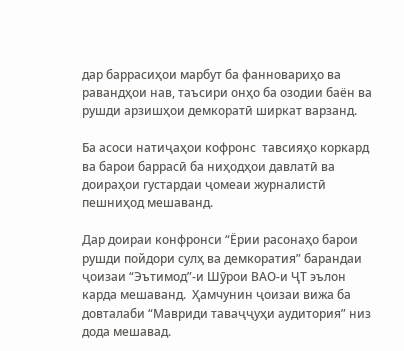дар баррасиҳои марбут ба фанновариҳо ва равандҳои нав, таъсири онҳо ба озодии баён ва рушди арзишҳои демкоратӣ ширкат варзанд.

Ба асоси натиҷаҳои кофронс  тавсияҳо коркард ва барои баррасӣ ба ниҳодҳои давлатӣ ва доираҳои густардаи ҷомеаи журналистӣ пешниҳод мешаванд.

Дар доираи конфронси “Ёрии расонаҳо барои рушди пойдори сулҳ ва демкоратия” барандаи ҷоизаи “Эътимод”-и Шӯрои ВАО-и ҶТ эълон карда мешаванд.  Ҳамчунин ҷоизаи вижа ба довталаби “Мавриди таваҷҷуҳи аудитория” низ дода мешавад.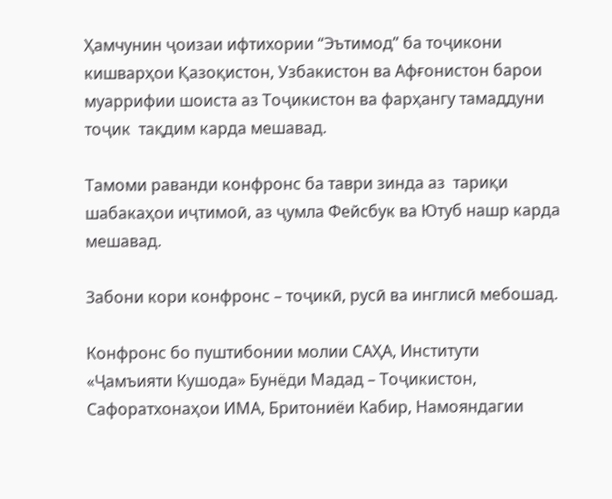Ҳамчунин ҷоизаи ифтихории “Эътимод” ба тоҷикони кишварҳои Қазоқистон, Узбакистон ва Афғонистон барои муаррифии шоиста аз Тоҷикистон ва фарҳангу тамаддуни тоҷик  тақдим карда мешавад.

Тамоми раванди конфронс ба таври зинда аз  тариқи шабакаҳои иҷтимоӣ, аз ҷумла Фейсбук ва Ютуб нашр карда мешавад.

Забони кори конфронс – тоҷикӣ, русӣ ва инглисӣ мебошад.

Конфронс бо пуштибонии молии САҲА, Институти «Ҷамъияти Кушода» Бунёди Мадад – Тоҷикистон, Сафоратхонаҳои ИМА, Бритониёи Кабир, Намояндагии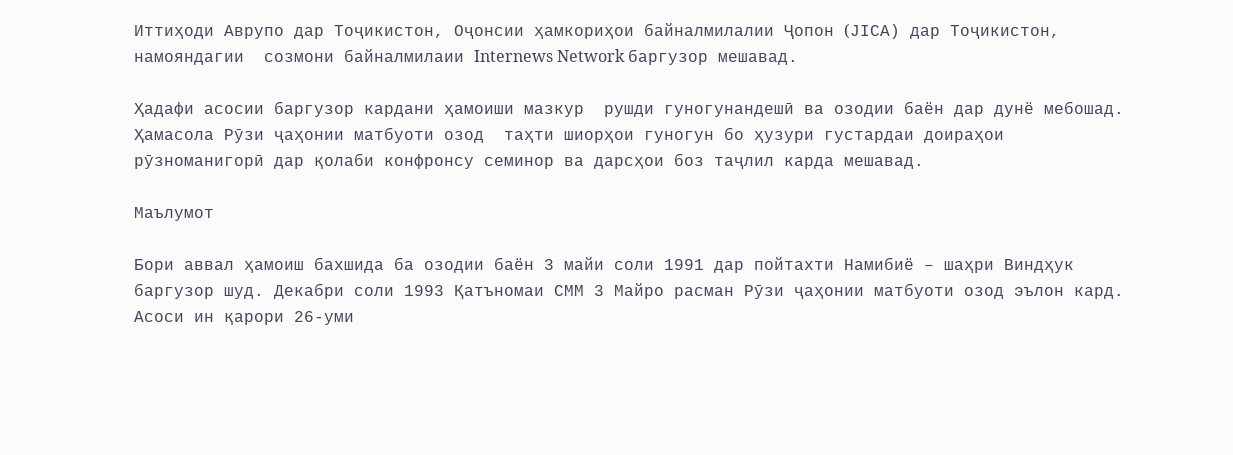Иттиҳоди Аврупо дар Тоҷикистон, Оҷонсии ҳамкориҳои байналмилалии Ҷопон (JIСA) дар Тоҷикистон,  намояндагии  созмони байналмилаии Internews Network баргузор мешавад.

Ҳадафи асосии баргузор кардани ҳамоиши мазкур  рушди гуногунандешӣ ва озодии баён дар дунё мебошад. Ҳамасола Рӯзи ҷаҳонии матбуоти озод  таҳти шиорҳои гуногун бо ҳузури густардаи доираҳои рӯзноманигорӣ дар қолаби конфронсу семинор ва дарсҳои боз таҷлил карда мешавад.

Маълумот

Бори аввал ҳамоиш бахшида ба озодии баён 3 майи соли 1991 дар пойтахти Намибиё – шаҳри Виндҳук баргузор шуд. Декабри соли 1993 Қатъномаи СММ 3 Майро расман Рӯзи ҷаҳонии матбуоти озод эълон кард. Асоси ин қарори 26-уми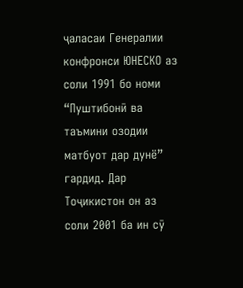ҷаласаи Генералии конфронси ЮНЕСКО аз соли 1991 бо номи “Пуштибонӣ ва таъмини озодии матбуот дар дунё” гардид. Дар Тоҷикистон он аз соли 2001 ба ин сӯ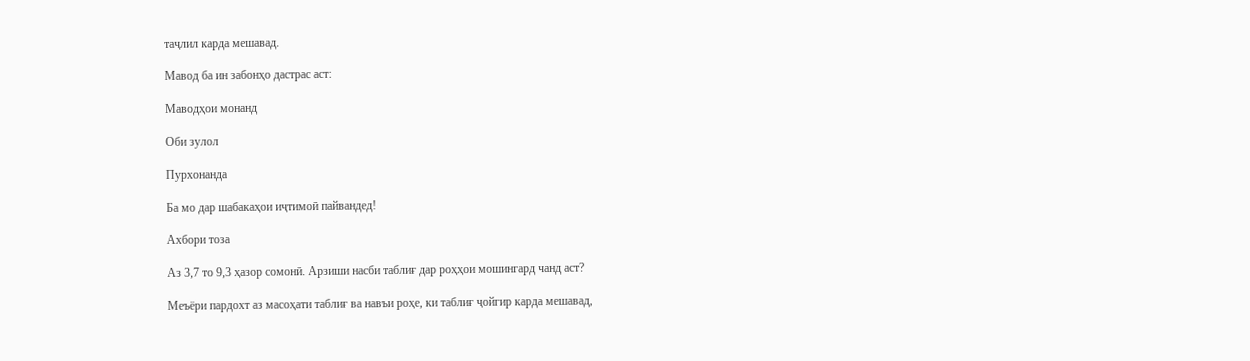таҷлил карда мешавад.

Мавод ба ин забонҳо дастрас аст:

Маводҳои монанд

Оби зулол

Пурхонанда

Ба мо дар шабакаҳои иҷтимоӣ пайвандед!

Ахбори тоза

Аз 3,7 то 9,3 ҳазор сомонӣ. Арзиши насби таблиғ дар роҳҳои мошингард чанд аст?

Меъёри пардохт аз масоҳати таблиғ ва навъи роҳе, ки таблиғ ҷойгир карда мешавад,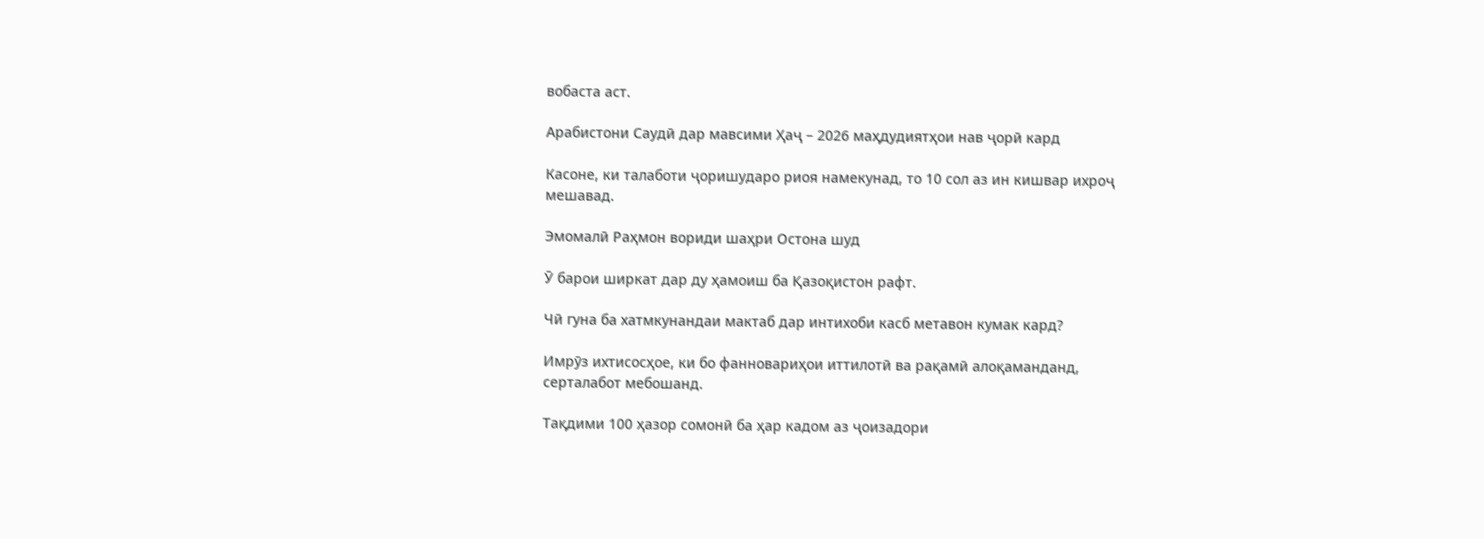вобаста аст.

Арабистони Саудӣ дар мавсими Ҳаҷ – 2026 маҳдудиятҳои нав ҷорӣ кард

Касоне, ки талаботи ҷоришударо риоя намекунад, то 10 сол аз ин кишвар ихроҷ мешавад.

Эмомалӣ Раҳмон вориди шаҳри Остона шуд

Ӯ барои ширкат дар ду ҳамоиш ба Қазоқистон рафт.

Чӣ гуна ба хатмкунандаи мактаб дар интихоби касб метавон кумак кард?

Имрӯз ихтисосҳое, ки бо фанновариҳои иттилотӣ ва рақамӣ алоқаманданд, серталабот мебошанд.

Тақдими 100 ҳазор сомонӣ ба ҳар кадом аз ҷоизадори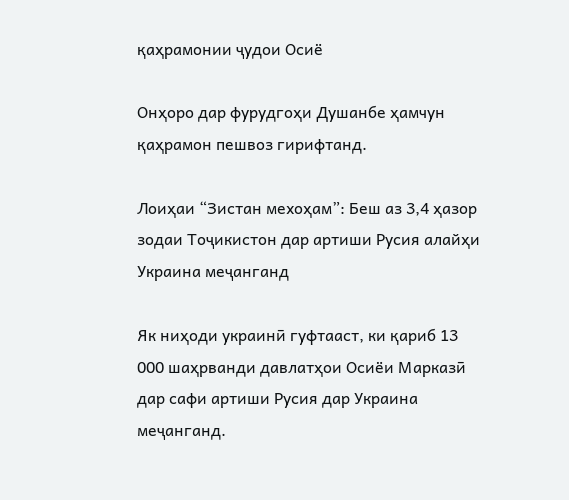қаҳрамонии ҷудои Осиё

Онҳоро дар фурудгоҳи Душанбе ҳамчун қаҳрамон пешвоз гирифтанд.

Лоиҳаи “Зистан мехоҳам”: Беш аз 3,4 ҳазор зодаи Тоҷикистон дар артиши Русия алайҳи Украина меҷанганд

Як ниҳоди украинӣ гуфтааст, ки қариб 13 000 шаҳрванди давлатҳои Осиёи Марказӣ дар сафи артиши Русия дар Украина меҷанганд.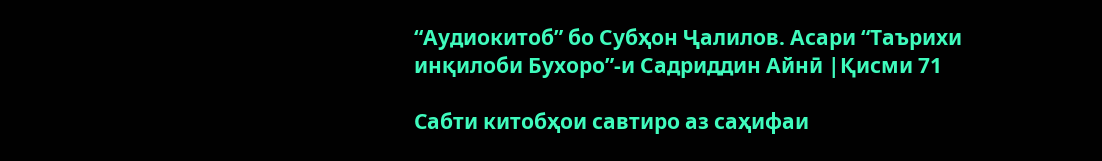“Аудиокитоб” бо Субҳон Ҷалилов. Асари “Таърихи инқилоби Бухоро”-и Садриддин Айнӣ |Қисми 71

Cабти китобҳои савтиро аз саҳифаи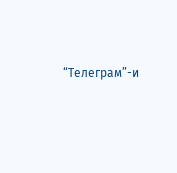“Телеграм”-и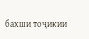бахши тоҷикии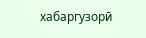хабаргузорӣ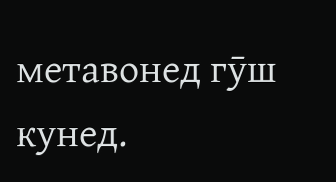метавонед гӯш кунед.